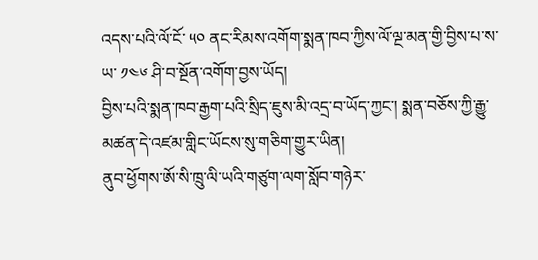འདས་པའི་ལོ་ངོ་ ༥༠ ནང་རིམས་འགོག་སྨན་ཁབ་ཀྱིས་ལོ་ལྔ་མན་གྱི་བྱིས་པ་ས་ཡ་ ༡༤༦ ཤི་བ་སྔོན་འགོག་བྱས་ཡོད།
བྱིས་པའི་སྨན་ཁབ་རྒྱག་པའི་སྲིད་ཇུས་མི་འདྲ་བ་ཡོད་ཀྱང་། སྨན་བཅོས་ཀྱི་རྒྱུ་མཚན་དེ་འཛམ་གླིང་ཡོངས་སུ་གཅིག་གྱུར་ཡིན།
ནུབ་ཕྱོགས་ཨོ་སི་ཁྲུ་ལི་ཡའི་གཙུག་ལག་སློབ་གཉེར་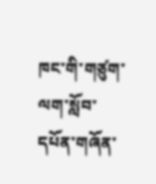ཁང་གི་གཙུག་ལག་སློབ་དཔོན་གཞོན་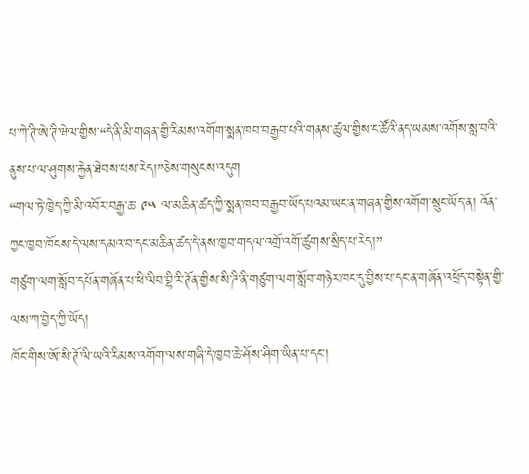པ་ཀེ་ཊི་ཨེ་ཊི་ཝེལ་གྱིས་“དེ་ནི་མི་གཞན་གྱི་རིམས་འགོག་སྨན་ཁབ་བརྒྱབ་པའི་གནས་ཚུལ་གྱིས་ང་ཚོའི་ནད་ཡམས་འགོས་སླ་བའི་ནུས་པ་ལ་ཤུགས་རྐྱེན་ཐེབས་པས་རེད།”ཅེས་གསུངས་འདུག
“གལ་ཏེ་ཁྱེད་ཀྱི་མི་འབོར་བརྒྱ་ཆ་ ༩༥ ལ་མཆིན་ཚད་ཀྱི་སྨན་ཁབ་བརྒྱབ་ཡོད་པའམ་ཡང་ན་གཞན་གྱིས་འགོག་སྲུང་ཡོད་ན། འོན་ཀྱང་ཁྱབ་ཁོངས་དེ་ལས་དམའ་བ་དང་མཆིན་ཚད་དེ་ནས་ཁྱབ་གདལ་འགྲོ་འགོ་ཚུགས་སྲིད་པ་རེད།”
གཙུག་ལག་སློབ་དཔོན་གཞོན་པ་ཕི་ལིབ་བྷི་རི་ཊོན་གྱིས་སི་ཌི་ནི་གཙུག་ལག་སློབ་གཉེར་ཁང་དུ་བྱིས་པ་དང་ན་གཞོན་འཕྲོད་བསྟེན་གྱི་ལས་ཀ་བྱེད་ཀྱི་ཡོད།
ཁོང་གིས་ཨོ་སི་ཊོ་ལི་ཡའི་རིམས་འགོག་ལས་གཞི་དེ་ཁྱབ་ཆེ་ཤོས་ཤིག་ཡིན་པ་དང་།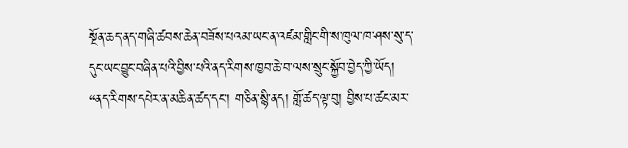སྔོན་ཆད་ནད་གཞི་ཚབས་ཆེན་བཟོས་པའམ་ཡང་ན་འཛམ་གླིང་གི་ས་ཁུལ་ཁ་ཤས་སུ་ད་དུང་ཡང་བྱུང་བཞིན་པའི་བྱིས་པའི་ནད་རིགས་ཁྱབ་ཆེ་བ་ལས་སྲུང་སྐྱོབ་བྱེད་ཀྱི་ཡོད།
“ནད་རིགས་དཔེར་ན་མཆིན་ཚད་དང་། གཅིན་སྙི་ནད། གློ་ཚད་ལྟ་བུ། བྱིས་པ་ཚང་མར་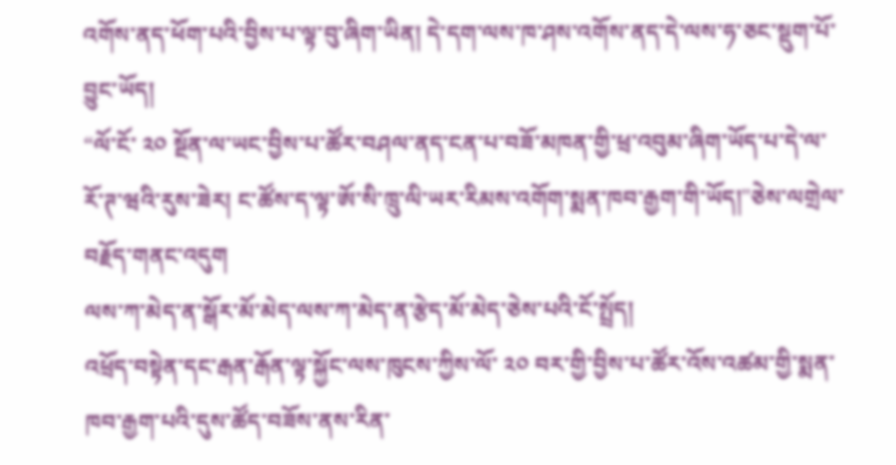འགོས་ནད་ཕོག་པའི་བྱིས་པ་ལྟ་བུ་ཞིག་ཡིན། དེ་དག་ལས་ཁ་ཤས་འགོས་ནད་དེ་ལས་ཧ་ཅང་སྡུག་པོ་བྱུང་ཡོད།
“ལོ་ངོ་ ༢༠ སྔོན་ལ་ཡང་བྱིས་པ་ཚོར་བཤལ་ནད་ངན་པ་བཟོ་མཁན་གྱི་ཕྲ་འབུམ་ཞིག་ཡོད་པ་དེ་ལ་རོ་ཊ་ཝའི་རུས་ཟེར། ང་ཚོས་ད་ལྟ་ཨོ་སི་ཁྲུ་ལི་ཡར་རིམས་འགོག་སྨན་ཁབ་རྒྱག་གི་ཡོད།"ཅེས་ལགྲེལ་བརྗོད་གནང་འདུག
ལས་ཀ་མེད་ན་སྒོར་མོ་མེད་ལས་ཀ་མེད་ན་རྩེད་མོ་མེད་ཅེས་པའི་ངོ་སྤྲོད།
འཕྲོད་བསྟེན་དང་རྒན་རྒོན་ལྟ་སྐྱོང་ལས་ཁུངས་ཀྱིས་ལོ་ ༢༠ བར་གྱི་བྱིས་པ་ཚོར་འོས་འཚམ་གྱི་སྨན་ཁབ་རྒྱག་པའི་དུས་ཚོད་བཟོས་ནས་རིན་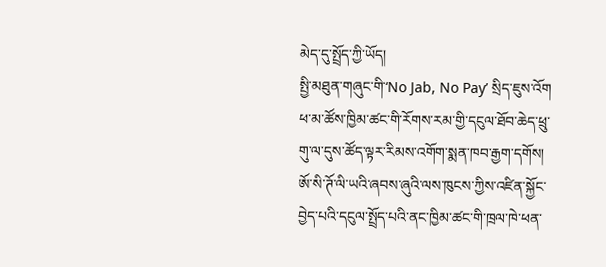མེད་དུ་སྤྲོད་ཀྱི་ཡོད།
སྤྱི་མཐུན་གཞུང་གི་‘No Jab, No Pay’ སྲིད་ཇུས་འོག ཕ་མ་ཚོས་ཁྱིམ་ཚང་གི་རོགས་རམ་གྱི་དངུལ་ཐོབ་ཆེད་ཕྲུ་གུ་ལ་དུས་ཚོད་ལྟར་རིམས་འགོག་སྨན་ཁབ་རྒྱག་དགོས།
ཨོ་སི་ཊོ་ལི་ཡའི་ཞབས་ཞུའི་ལས་ཁུངས་ཀྱིས་འཛིན་སྐྱོང་བྱེད་པའི་དངུལ་སྤྲོད་པའི་ནང་ཁྱིམ་ཚང་གི་ཁྲལ་ཁེ་ཕན་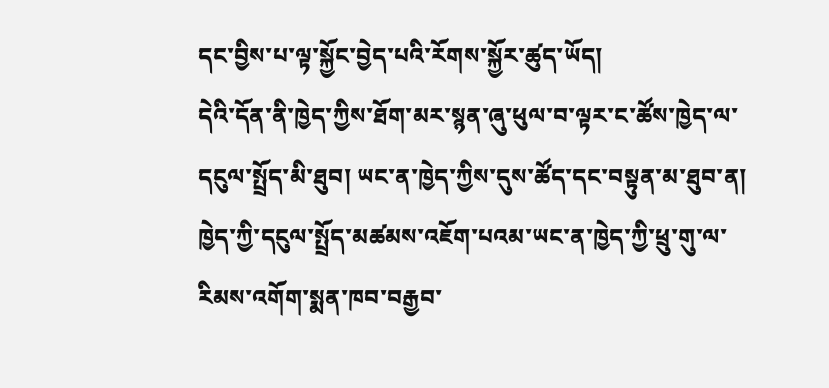དང་བྱིས་པ་ལྟ་སྐྱོང་བྱེད་པའི་རོགས་སྐྱོར་ཚུད་ཡོད།
དེའི་དོན་ནི་ཁྱེད་ཀྱིས་ཐོག་མར་སྙན་ཞུ་ཕུལ་བ་ལྟར་ང་ཚོས་ཁྱེད་ལ་དངུལ་སྤྲོད་མི་ཐུབ། ཡང་ན་ཁྱེད་ཀྱིས་དུས་ཚོད་དང་བསྟུན་མ་ཐུབ་ན། ཁྱེད་ཀྱི་དངུལ་སྤྲོད་མཚམས་འཇོག་པའམ་ཡང་ན་ཁྱེད་ཀྱི་ཕྲུ་གུ་ལ་རིམས་འགོག་སྨན་ཁབ་བརྒྱབ་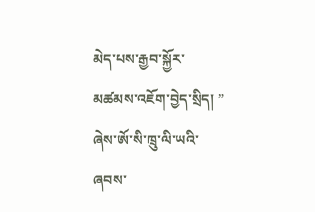མེད་པས་རྒྱབ་སྐྱོར་མཚམས་འཇོག་བྱེད་སྲིད། ” ཞེས་ཨོ་སི་ཁྲུ་ལི་ཡའི་ཞབས་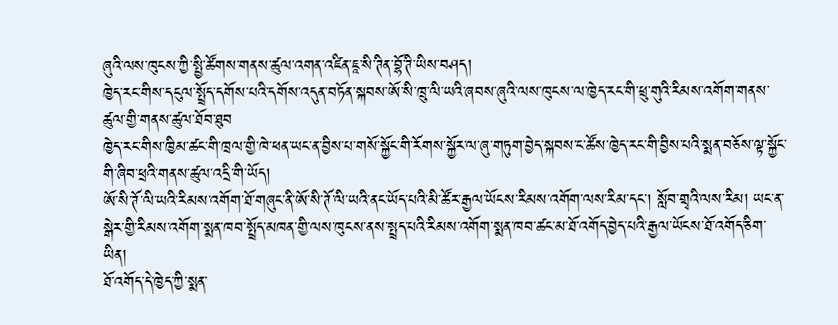ཞུའི་ལས་ཁུངས་ཀྱི་སྤྱི་ཚོགས་གནས་ཚུལ་འགན་འཛིན་ཇཱ་སི་ཊིན་བྷོ་ཊི་ཡིས་བཤད།
ཁྱེད་རང་གིས་དངུལ་སྤྲོད་དགོས་པའི་དགོས་འདུན་བཏོན་སྐབས་ཨོ་སི་ཁྲུ་ལི་ཡའི་ཞབས་ཞུའི་ལས་ཁུངས་ལ་ཁྱེད་རང་གི་ཕྲུ་གུའི་རིམས་འགོག་གནས་ཚུལ་གྱི་གནས་ཚུལ་ཐོབ་ཐུབ
ཁྱེད་རང་གིས་ཁྱིམ་ཚང་གི་ཁྲལ་གྱི་ཁེ་ཕན་ཡང་ན་བྱིས་པ་གསོ་སྐྱོང་གི་རོགས་སྐྱོར་ལ་ཞུ་གཏུག་བྱེད་སྐབས་ང་ཚོས་ཁྱེད་རང་གི་བྱིས་པའི་སྨན་བཅོས་ལྟ་སྐྱོང་གི་ཞིབ་ཕྲའི་གནས་ཚུལ་འདྲི་གི་ཡོད།
ཨོ་སི་ཊོ་ལི་ཡའི་རིམས་འགོག་ཐོ་གཞུང་ནི་ཨོ་སི་ཊོ་ལི་ཡའི་ནང་ཡོད་པའི་མི་ཚོར་རྒྱལ་ཡོངས་རིམས་འགོག་ལས་རིམ་དང་། སློབ་གྲྭའི་ལས་རིམ། ཡང་ན་སྒེར་གྱི་རིམས་འགོག་སྨན་ཁབ་སྤྲོད་མཁན་གྱི་ལས་ཁུངས་ནས་སྤྲད་པའི་རིམས་འགོག་སྨན་ཁབ་ཚང་མ་ཐོ་འགོད་བྱེད་པའི་རྒྱལ་ཡོངས་ཐོ་འགོད་ཅིག་ཡིན།
ཐོ་འགོད་དེ་ཁྱེད་ཀྱི་སྨན་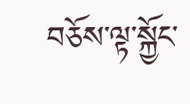བཅོས་ལྟ་སྐྱོང་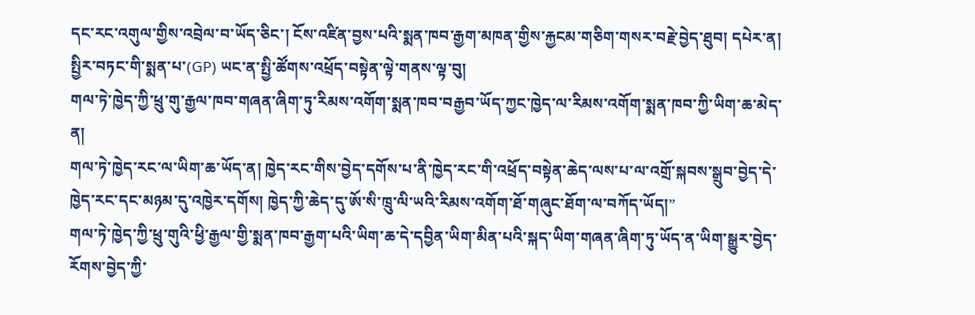དང་རང་འགུལ་གྱིས་འབྲེལ་བ་ཡོད་ཅིང་། ངོས་འཛིན་བྱས་པའི་སྨན་ཁབ་རྒྱག་མཁན་གྱིས་རྐྱངམ་གཅིག་གསར་བརྗེ་བྱེད་ཐུབ། དཔེར་ན། སྤྱིར་བཏང་གི་སྨན་པ་(GP) ཡང་ན་སྤྱི་ཚོགས་འཕྲོད་བསྟེན་ལྟེ་གནས་ལྟ་བུ།
གལ་ཏེ་ཁྱེད་ཀྱི་ཕྲུ་གུ་རྒྱལ་ཁབ་གཞན་ཞིག་ཏུ་རིམས་འགོག་སྨན་ཁབ་བརྒྱབ་ཡོད་ཀྱང་ཁྱེད་ལ་རིམས་འགོག་སྨན་ཁབ་ཀྱི་ཡིག་ཆ་མེད་ན།
གལ་ཏེ་ཁྱེད་རང་ལ་ཡིག་ཆ་ཡོད་ན། ཁྱེད་རང་གིས་བྱེད་དགོས་པ་ནི་ཁྱེད་རང་གི་འཕྲོད་བསྟེན་ཆེད་ལས་པ་ལ་འགྲོ་སྐབས་སྒྲུབ་བྱེད་དེ་ཁྱེད་རང་དང་མཉམ་དུ་འཁྱེར་དགོས། ཁྱེད་ཀྱི་ཆེད་དུ་ཨོ་སི་ཁྲུ་ལི་ཡའི་རིམས་འགོག་ཐོ་གཞུང་ཐོག་ལ་བཀོད་ཡོད།”
གལ་ཏེ་ཁྱེད་ཀྱི་ཕྲུ་གུའི་ཕྱི་རྒྱལ་གྱི་སྨན་ཁབ་རྒྱག་པའི་ཡིག་ཆ་དེ་དབྱིན་ཡིག་མིན་པའི་སྐད་ཡིག་གཞན་ཞིག་ཏུ་ཡོད་ན་ཡིག་སྒྱུར་བྱེད་རོགས་བྱེད་ཀྱི་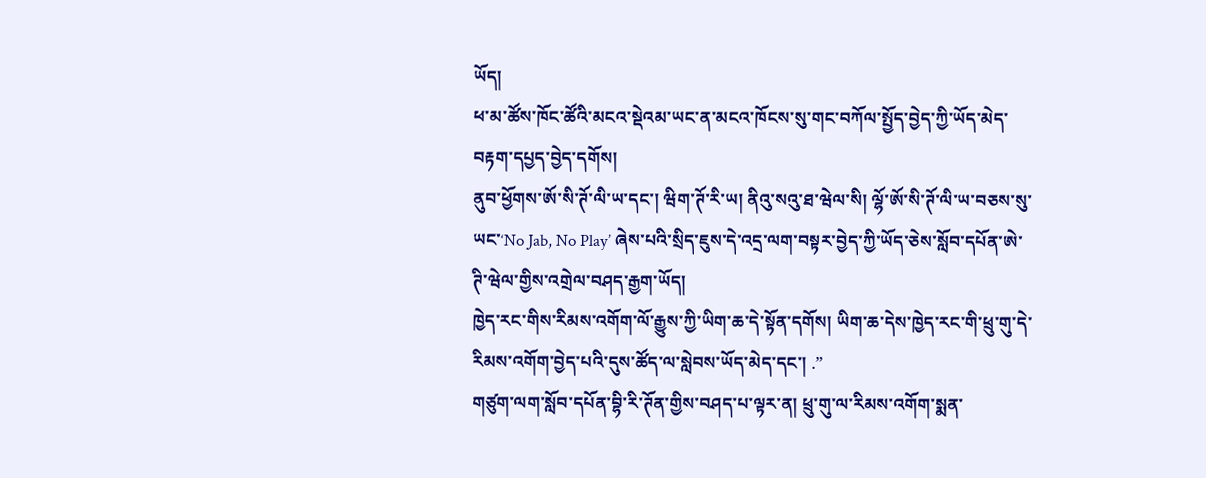ཡོད།
ཕ་མ་ཚོས་ཁོང་ཚོའི་མངའ་སྡེའམ་ཡང་ན་མངའ་ཁོངས་སུ་གང་བཀོལ་སྤྱོད་བྱེད་ཀྱི་ཡོད་མེད་བརྟག་དཔྱད་བྱེད་དགོས།
ནུབ་ཕྱོགས་ཨོ་སི་ཊོ་ལི་ཡ་དང་། ཝིག་ཊོ་རི་ཡ། ནིའུ་སའུ་ཐ་ཝེལ་སི། ལྷོ་ཨོ་སི་ཊོ་ལི་ཡ་བཅས་སུ་ཡང་‘No Jab, No Play’ ཞེས་པའི་སྲིད་ཇུས་དེ་འདྲ་ལག་བསྟར་བྱེད་ཀྱི་ཡོད་ཅེས་སློབ་དཔོན་ཨེ་ཊི་ཝེལ་གྱིས་འགྲེལ་བཤད་རྒྱག་ཡོད།
ཁྱེད་རང་གིས་རིམས་འགོག་ལོ་རྒྱུས་ཀྱི་ཡིག་ཆ་དེ་སྟོན་དགོས། ཡིག་ཆ་དེས་ཁྱེད་རང་གི་ཕྲུ་གུ་དེ་རིམས་འགོག་བྱེད་པའི་དུས་ཚོད་ལ་སླེབས་ཡོད་མེད་དང་། .”
གཙུག་ལག་སློབ་དཔོན་བྷི་རི་ཊོན་གྱིས་བཤད་པ་ལྟར་ན། ཕྲུ་གུ་ལ་རིམས་འགོག་སྨན་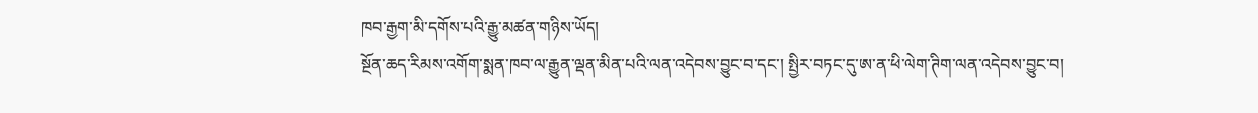ཁབ་རྒྱག་མི་དགོས་པའི་རྒྱུ་མཚན་གཉིས་ཡོད།
སྔོན་ཆད་རིམས་འགོག་སྨན་ཁབ་ལ་རྒྱུན་ལྡན་མིན་པའི་ལན་འདེབས་བྱུང་བ་དང་། སྤྱིར་བཏང་དུ་ཨ་ན་ཕི་ལེག་ཊིག་ལན་འདེབས་བྱུང་བ།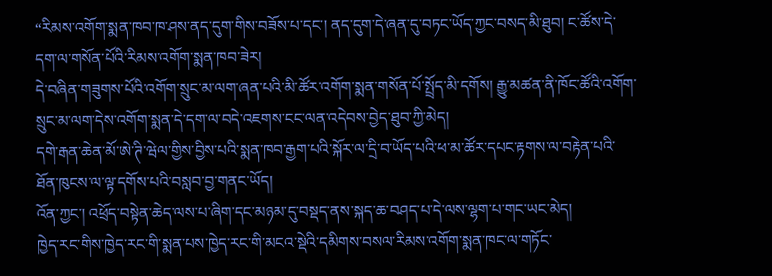“རིམས་འགོག་སྨན་ཁབ་ཁ་ཤས་ནད་དུག་གིས་བཟོས་པ་དང་། ནད་དུག་དེ་ཞན་དུ་བཏང་ཡོད་ཀྱང་བསད་མི་ཐུབ། ང་ཚོས་དེ་དག་ལ་གསོན་པོའི་རིམས་འགོག་སྨན་ཁབ་ཟེར།
དེ་བཞིན་གཟུགས་པོའི་འགོག་སྲུང་མ་ལག་ཞན་པའི་མི་ཚོར་འགོག་སྨན་གསོན་པོ་སྤྲོད་མི་དགོས། རྒྱུ་མཚན་ནི་ཁོང་ཚོའི་འགོག་སྲུང་མ་ལག་དེས་འགོག་སྨན་དེ་དག་ལ་བདེ་འཇགས་ངང་ལན་འདེབས་བྱེད་ཐུབ་ཀྱི་མེད།
དགེ་རྒན་ཆེན་མོ་ཨེ་ཊི་ཝེལ་གྱིས་བྱིས་པའི་སྨན་ཁབ་རྒྱག་པའི་སྐོར་ལ་དྲི་བ་ཡོད་པའི་ཕ་མ་ཚོར་དཔང་རྟགས་ལ་བརྟེན་པའི་ཐོན་ཁུངས་ལ་ལྟ་དགོས་པའི་བསླབ་བྱ་གནང་ཡོད།
འོན་ཀྱང་། འཕྲོད་བསྟེན་ཆེད་ལས་པ་ཞིག་དང་མཉམ་དུ་བསྡད་ནས་སྐད་ཆ་བཤད་པ་དེ་ལས་ལྷག་པ་གང་ཡང་མེད།
ཁྱེད་རང་གིས་ཁྱེད་རང་གི་སྨན་པས་ཁྱེད་རང་གི་མངའ་སྡེའི་དམིགས་བསལ་རིམས་འགོག་སྨན་ཁང་ལ་གཏོང་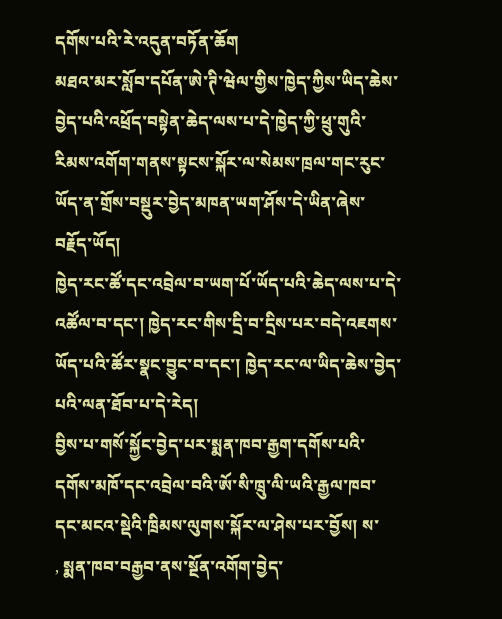དགོས་པའི་རེ་འདུན་བཏོན་ཆོག
མཐའ་མར་སློབ་དཔོན་ཨེ་ཊི་ཝེལ་གྱིས་ཁྱེད་ཀྱིས་ཡིད་ཆེས་བྱེད་པའི་འཕྲོད་བསྟེན་ཆེད་ལས་པ་དེ་ཁྱེད་ཀྱི་ཕྲུ་གུའི་རིམས་འགོག་གནས་སྟངས་སྐོར་ལ་སེམས་ཁྲལ་གང་རུང་ཡོད་ན་གྲོས་བསྡུར་བྱེད་མཁན་ཡག་ཤོས་དེ་ཡིན་ཞེས་བརྗོད་ཡོད།
ཁྱེད་རང་ཚོ་དང་འབྲེལ་བ་ཡག་པོ་ཡོད་པའི་ཆེད་ལས་པ་དེ་འཚོལ་བ་དང་། ཁྱེད་རང་གིས་དྲི་བ་དྲིས་པར་བདེ་འཇགས་ཡོད་པའི་ཚོར་སྣང་བྱུང་བ་དང་། ཁྱེད་རང་ལ་ཡིད་ཆེས་བྱེད་པའི་ལན་ཐོབ་པ་དེ་རེད།
བྱིས་པ་གསོ་སྐྱོང་བྱེད་པར་སྨན་ཁབ་རྒྱག་དགོས་པའི་དགོས་མཁོ་དང་འབྲེལ་བའི་ཨོ་སི་ཁྲུ་ལི་ཡའི་རྒྱལ་ཁབ་དང་མངའ་སྡེའི་ཁྲིམས་ལུགས་སྐོར་ལ་ཤེས་པར་བྱོས། ས་
, སྨན་ཁབ་བརྒྱབ་ནས་སྔོན་འགོག་བྱེད་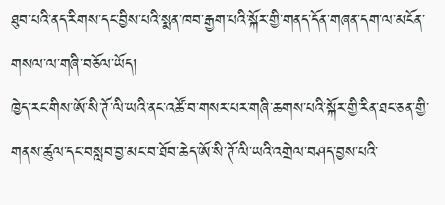ཐུབ་པའི་ནད་རིགས་དང་བྱིས་པའི་སྨན་ཁབ་རྒྱག་པའི་སྐོར་གྱི་གནད་དོན་གཞན་དག་ལ་མངོན་གསལ་ལ་གཞི་བཅོལ་ཡོད།
ཁྱེད་རང་གིས་ཨོ་སི་ཊོ་ལི་ཡའི་ནང་འཚོ་བ་གསར་པར་གཞི་ཆགས་པའི་སྐོར་གྱི་རིན་ཐང་ཅན་གྱི་གནས་ཚུལ་དང་བསླབ་བྱ་མང་བ་ཐོབ་ཆེད་ཨོ་སི་ཊོ་ལི་ཡའི་འགྲེལ་བཤད་བྱས་པའི་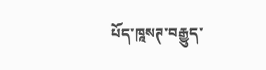པོད་ཁཱསཊ་བརྒྱུད་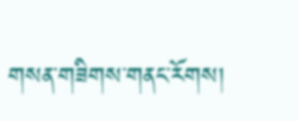གསན་གཟིགས་གནང་རོགས།